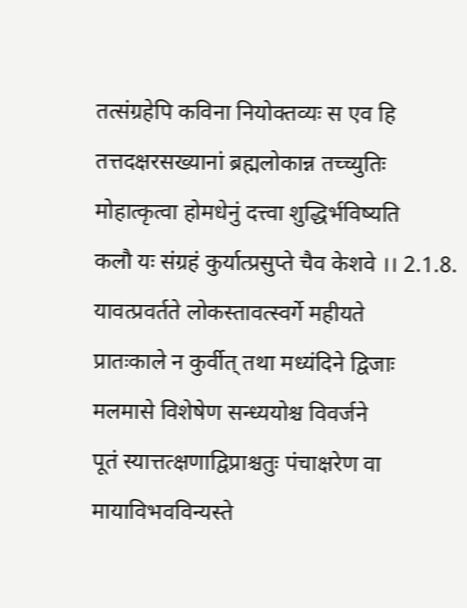तत्संग्रहेपि कविना नियोक्तव्यः स एव हि
तत्तदक्षरसख्यानां ब्रह्मलोकान्न तच्च्युतिः
मोहात्कृत्वा होमधेनुं दत्त्वा शुद्धिर्भविष्यति
कलौ यः संग्रहं कुर्यात्प्रसुप्ते चैव केशवे ।। 2.1.8.
यावत्प्रवर्तते लोकस्तावत्स्वर्गे महीयते
प्रातःकाले न कुर्वीत् तथा मध्यंदिने द्विजाः
मलमासे विशेषेण सन्ध्ययोश्च विवर्जने
पूतं स्यात्तत्क्षणाद्विप्राश्चतुः पंचाक्षरेण वा
मायाविभवविन्यस्ते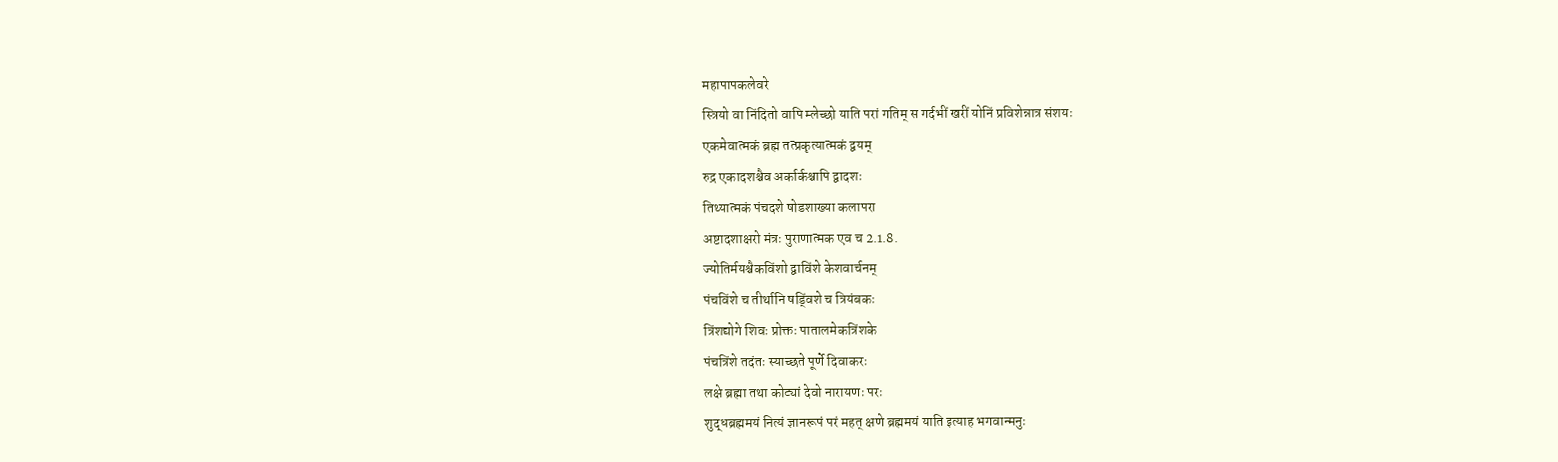महापापकलेवरे
स्त्रियो वा निंदितो वापि म्लेच्छो याति परां गतिम् स गर्दभीं खरीं योनिं प्रविशेन्नात्र संशयः
एकमेवात्मकं ब्रह्म तत्प्रकृत्यात्मकं द्वयम्
रुद्र एकादशश्चैव अर्कार्कश्चापि द्वादशः
तिथ्यात्मकं पंचदशे षोडशाख्या कलापरा
अष्टादशाक्षरो मंत्रः पुराणात्मक एव च 2.1.8.
ज्योतिर्मयश्चैकविंशो द्वाविंशे केशवार्चनम्
पंचविंशे च तीर्थानि षड्विंशे च त्रियंबकः
त्रिंशद्योगे शिवः प्रोक्तः पातालमेकत्रिंशके
पंचत्रिंशे तदंतः स्याच्छते पूर्णे दिवाकरः
लक्षे ब्रह्मा तथा कोट्यां देवो नारायणः परः
शुद्धब्रह्ममयं नित्यं ज्ञानरूपं परं महत् क्षणे ब्रह्ममयं याति इत्याह भगवान्मनुः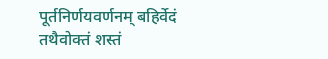पूर्तनिर्णयवर्णनम् बहिर्वेदं तथैवोक्तं शस्तं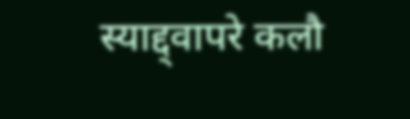स्याद्द्वापरे कलौ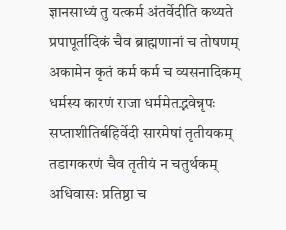ज्ञानसाध्यं तु यत्कर्म अंतर्वेदीति कथ्यते
प्रपापूर्तादिकं चैव ब्राह्मणानां च तोषणम्
अकामेन कृतं कर्म कर्म च व्यसनादिकम्
धर्मस्य कारणं राजा धर्ममेतद्भवेन्नृपः
सप्ताशीतिर्बहिर्वेदी सारमेषां तृतीयकम्
तडागकरणं चैव तृतीयं न चतुर्थकम्
अधिवासः प्रतिष्ठा च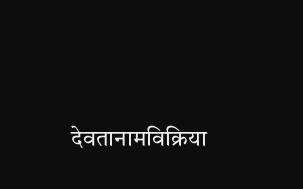देवतानामविक्रिया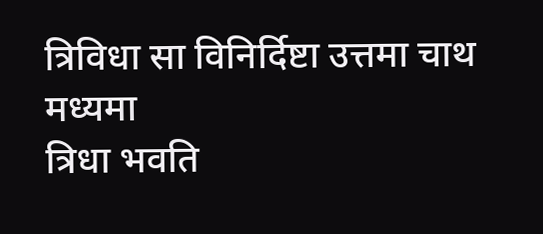त्रिविधा सा विनिर्दिष्टा उत्तमा चाथ मध्यमा
त्रिधा भवति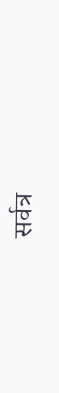सर्वत्र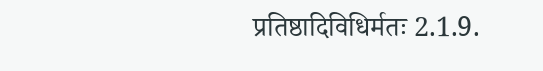प्रतिष्ठादिविधिर्मतः 2.1.9.